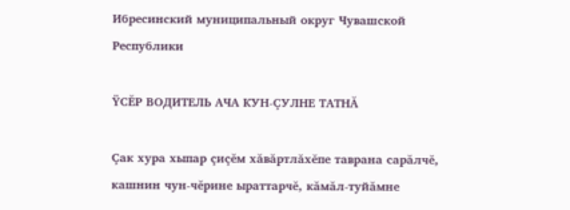Ибресинский муниципальный округ Чувашской Республики

ŸСĔР ВОДИТЕЛЬ АЧА КУН-ÇУЛНЕ ТАТНĂ

Çак хура хыпар çиçĕм хăвăртлăхĕпе таврана сарăлчĕ, кашнин чун-чĕрине ыраттарчĕ, кăмăл-туйăмне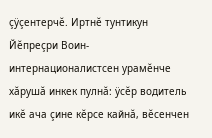çÿçентерчĕ. Иртнĕ тунтикун Йĕпреçри Воин-интернационалистсен урамĕнче хăрушă инкек пулнă: ÿсĕр водитель икĕ ача çине кĕрсе кайнă, вĕсенчен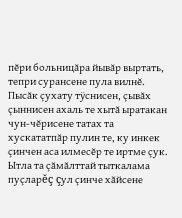пĕри больницăра йывăр выртать, тепри сурансене пула вилнĕ. Пысăк çухату тÿснисен, çывăх çыннисен ахаль те хытă ыратакан чун-чĕрисене татах та хускататпăр пулин те, ку инкек çинчен аса илмесĕр те иртме çук. Ытла та çăмăлттай тыткалама пуçларĕç çул çинче хăйсене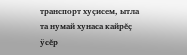транспорт хуçисем, ытла та нумай хунаса кайрĕç ÿсĕр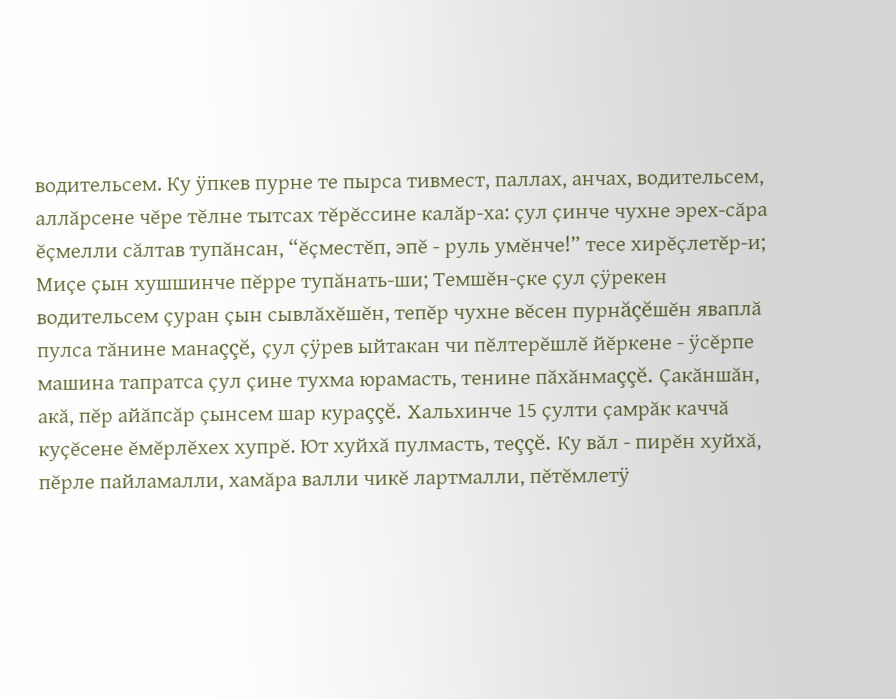водительсем. Ку ÿпкев пурне те пырса тивмест, паллах, анчах, водительсем, аллăрсене чĕре тĕлне тытсах тĕрĕссине калăр-ха: çул çинче чухне эрех-сăра ĕçмелли сăлтав тупăнсан, “ĕçместĕп, эпĕ - руль умĕнче!” тесе хирĕçлетĕр-и; Миçе çын хушшинче пĕрре тупăнать-ши; Темшĕн-çке çул çÿрекен водительсем çуран çын сывлăхĕшĕн, тепĕр чухне вĕсен пурнăçĕшĕн яваплă пулса тăнине манаççĕ, çул çÿрев ыйтакан чи пĕлтерĕшлĕ йĕркене - ÿсĕрпе машина тапратса çул çине тухма юрамасть, тенине пăхăнмаççĕ. Çакăншăн, акă, пĕр айăпсăр çынсем шар кураççĕ. Хальхинче 15 çулти çамрăк каччă куçĕсене ĕмĕрлĕхех хупрĕ. Ют хуйхă пулмасть, теççĕ. Ку вăл - пирĕн хуйхă, пĕрле пайламалли, хамăра валли чикĕ лартмалли, пĕтĕмлетÿ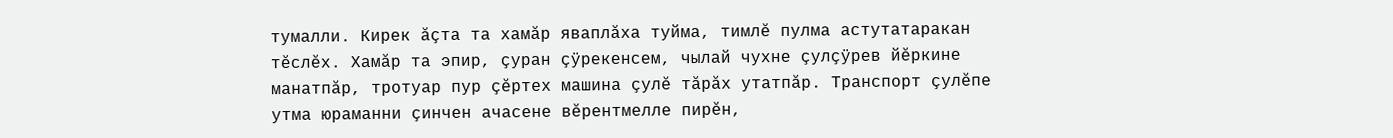тумалли. Кирек ăçта та хамăр яваплăха туйма, тимлĕ пулма астутатаракан тĕслĕх. Хамăр та эпир, çуран çÿрекенсем, чылай чухне çулçÿрев йĕркине манатпăр, тротуар пур çĕртех машина çулĕ тăрăх утатпăр. Транспорт çулĕпе утма юраманни çинчен ачасене вĕрентмелле пирĕн,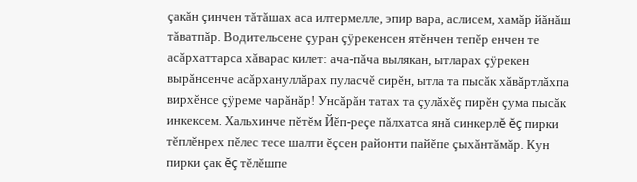çакăн çинчен тăтăшах аса илтермелле, эпир вара, аслисем, хамăр йăнăш тăватпăр. Водительсене çуран çÿрекенсен ятĕнчен тепĕр енчен те асăрхаттарса хăварас килет: ача-пăча вылякан, ытларах çÿрекен вырăнсенче асăрхануллăрах пуласчĕ сирĕн, ытла та пысăк хăвăртлăхпа вирхĕнсе çÿреме чарăнăр! Унсăрăн татах та çулăхĕç пирĕн çума пысăк инкексем. Хальхинче пĕтĕм Йĕп-реçе пăлхатса янă синкерлĕ ĕç пирки тĕплĕнрех пĕлес тесе шалти ĕçсен районти пайĕпе çыхăнтăмăр. Кун пирки çак ĕç тĕлĕшпе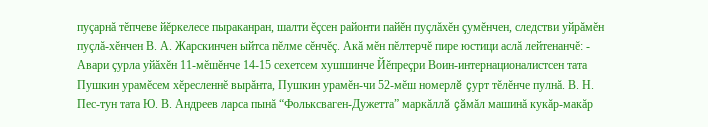пуçарнă тĕпчеве йĕркелесе пыраканран, шалти ĕçсен районти пайĕн пуçлăхĕн çумĕнчен, следстви уйрăмĕн пуçлă-хĕнчен В. А. Жарскинчен ыйтса пĕлме сĕнчĕç. Акă мĕн пĕлтерчĕ пире юстици аслă лейтенанчĕ: - Авари çурла уйăхĕн 11-мĕшĕнче 14-15 сехетсем хушшинче Йĕпреçри Воин-интернационалистсен тата Пушкин урамĕсем хĕресленнĕ вырăнта, Пушкин урамĕн-чи 52-мĕш номерлĕ çурт тĕлĕнче пулнă. В. Н. Пес-тун тата Ю. В. Андреев ларса пынă “Фольксваген-Дужетта” маркăллă çăмăл машинă кукăр-макăр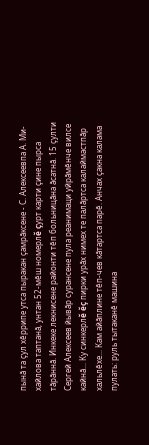пынă та çул хĕррипе утса пыракан çамрăксене - С. Алексеевпа А. Ми-хайлова таптанă, унтан 52-мĕш номерлĕ çурт карти çине пырса тăрăннă. Инкеке лекнисене районти тĕп больницăна ăсатнă. 15 çулти Сергей Алексеев йывăр сурансене пула реанимаци уйрăмĕнче вилсе кайнă... Ку синкерлĕ ĕç пирки урăх нимех те палăртса калаймастпăр хальлĕхе... Кам айăплине тĕп-чев кăтартса парĕ. Анчах çакна калама пулать: руль тытаканĕ машина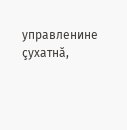управленине çухатнă,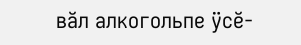вăл алкогольпе ÿсĕ-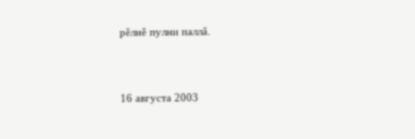рĕлнĕ пулни паллă.


16 августа 2003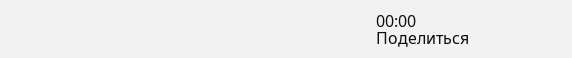00:00
Поделиться